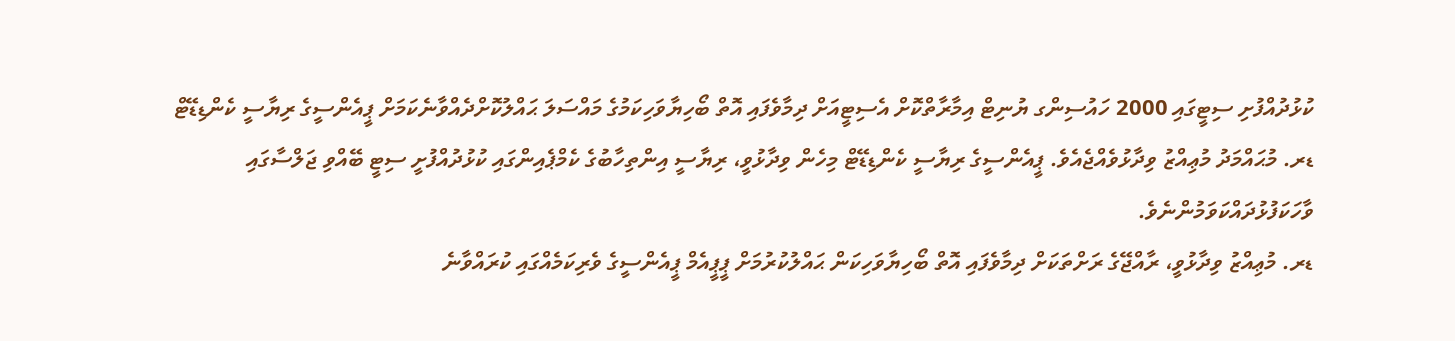ކުޅުދުއްފުށި ސިޓީގައި 2000 ހައުސިންގ ޔުނިޓް އިމާރާތްކޮށް އެސިޓީއަށް ދިމާވެފައި އޮތް ބޯހިޔާވަހިކަމުގެ މައްސަލަ ޙައްލުކޮށްދެއްވާނެކަމަށް ޕީއެންސީގެ ރިޔާސީ ކެންޑިޑޭޓް ޑރ. މުޙައްމަދު މުޢިއްޒު ވިދާޅުވެއްޖެއެވެ. ޕީއެންސީގެ ރިޔާސީ ކެންޑިޑޭޓް މިހެން ވިދާޅުވީ، ރިޔާސީ އިންތިހާބުގެ ކެމްޕެއިންގައި ކުޅުދުއްފުށީ ސިޓީ ބޭއްވި ޖަލްސާގައި ވާހަކަފުޅުދައްކަވަމުންނެވެ.
ޑރ. މުޢިއްޒު ވިދާޅުވީ، ރާއްޖޭގެ ރަށްތަކަށް ދިމާވެފައި އޮތް ބޯހިޔާވަހިކަން ޙައްލުކުރުމަށް ޕީޕީއެމް ޕީއެންސީގެ ވެރިކަމެއްގައި ކުރައްވާނެ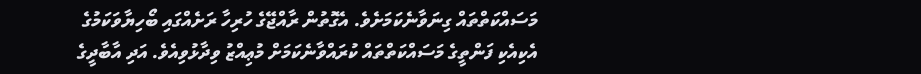މަސައްކަތްތައް ގިނަވާނެކަމަށެވެ. އެގޮތުން ރާއްޖޭގެ ހުރިހާ ރަށެއްގައި ބޯހިޔާވަކަމުގެ އެކިއެކި ފަންތީގެ މަސައްކަތްތައް ކުރައްވާނެކަމަށް މުޢިއްޒު ވިދާޅުވިއެވެ. އަދި އާބާދީގެ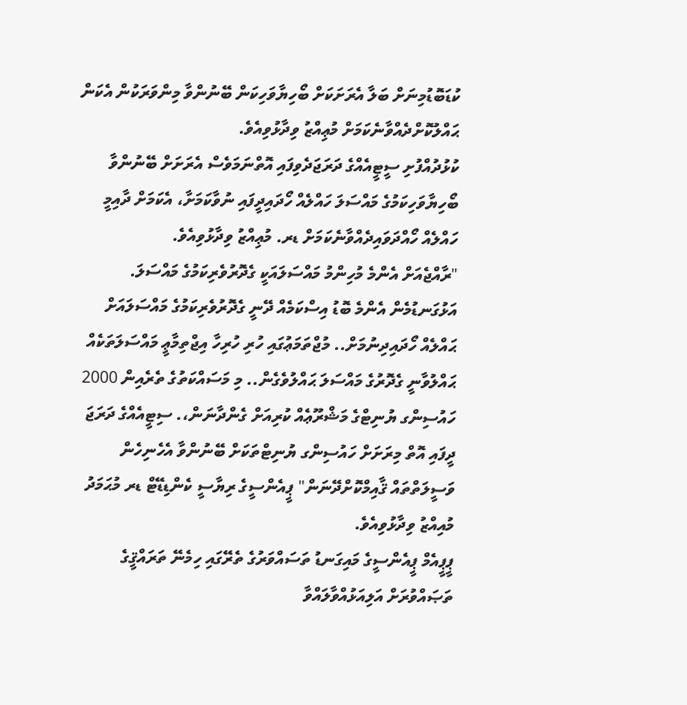ކުޑަބޮޑުމިނަށް ބަލާ އެރަށަކަށް ބޯހިޔާވަހިކަން ބޭނުންވާ މިންވަރަކުން އެކަން ޙައްލުކޮށްދެއްވާނެކަމަށް މުޢިއްޒު ވިދާޅުވިއެވެ.
ކުޅުދުއްފުށި ސީޓީއެއްގެ ދަރަޖަދެވިފައި އޮތްނަމަވެސް އެރަށަށް ބޭނުންވާ ބޯހިޔާވަހިކަމުގެ މައްސަލަ ހައްލެއް ހޯދައިދީފައި ނުވާކަމަށާ، އެކަމަށް ދާއިމީ ހައްލެއް ހޯއްދަވައިދެއްވާނެކަމަށް ޑރ. މުޢިއްޒު ވިދާޅުވިއެވެ.
"ރާއްޖެއަށް އެންމެ މުހިންމު މައްސަލައަކީ ގެދޮރުވެރިކަމުގެ މައްސަލަ. އަޅުގަނޑުމެން އެންމެ ބޮޑު އިސްކަމެއް ދޭނީ ގެދޮރުވެރިކަމުގެ މައްސަލައަށް ޙައްލެއް ހޯދައިދިނުމަށް.. މުޖްތަމަޢުގައި ހުރި ހުރިހާ އިޖްތިމާޢީ މައްސަލަތަކެއް ޙައްލުވާނީ ގެދޮރުގެ މައްސަލަ ޙައްލުވެގެން.. މި މަސައްކަތުގެ ތެރެއިން 2000 ހައުސިންގ ޔުނިޓްގެ މަޝްރޫޢެއް ކުރިއަށް ގެންދާނަން،. ސިޓީއެއްގެ ދަރަޖަ ދީފައި އޮތް މިރަށަށް ހައުސިންގ ޔުނިޓްތަކަށް ބޭނުންވާ އެހެނިހެން ވަސީލަތްތައް ޤާއިމްކޮށްދޭނަން" ޕީއެންސީގެ ރިޔާސީ ކެންޑިޑޭޓް ޑރ މުޙަމަދު މުއިއްޒު ވިދާޅުވިއެވެ.
ޕީޕީއެމް ޕީއެންސީގެ މައިގަނޑު ތަސައްވަރުގެ ތެރޭގައި ހިމެނޭ ތަރައްޤީގެ ތަޞައްވުރަށް އަލިއަޅުއްވާލައްވާ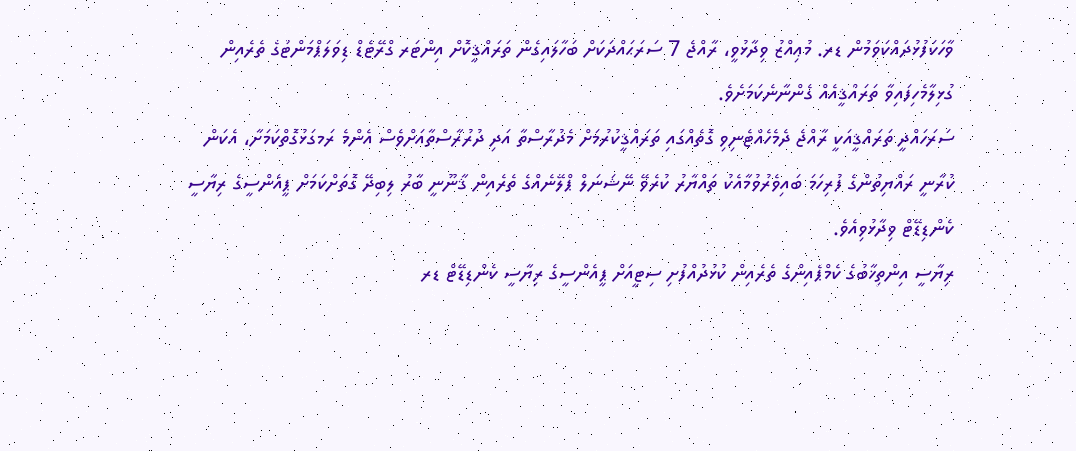ވާހަކަފުޅުދައްކަވަމުން ޑރ. މުޢިއްޒު ވިދާޅުވީ، ރާއްޖެ 7 ސަރަޙައްދަކަށް ބަހާލައިގެން ތަރައްޤީކޮށް އިންޓަރ ގްރޭޓެޑް ޑިވަލަޕްމަންޓުގެ ތެރެއިން ގުޅިލާމެހިފައިވާ ތަރައްޤީއެއް ގެންނާނެކަމަށެވެ.
ސަރަހައްދީ ތަރައްޤީއަކީ ރާއްޖެ ދެމެހެއްޓެނިވި ގޮތެއްގައި ތަރައްޤީކުރުމަށް މެދުރާސްތާ އަދި ދުރުރާސްތާއަށްވެސް އެންމެ ރަމގަޅުގޮތްކަމަށާ، އެކަން ކުރާނީ ރައްޔިތުންގެ ފުރިހަމަ ބައިވެރުވުމާއެކު ތައްޔާރު ކުރެވޭ ނޭޝަނަލް ޕްލޭނެއްގެ ތެރެއިން ޤާނޫނީ ބާރު ލިބިދޭ ގޮތަށްކަމަށް ޕީއެންސީގެ ރިޔާސީ ކެންޑިޑޭޓް ވިދާޅުވިއެވެ.
ރިޔާސީ އިންތިޚާބުގެ ކެމްޕެއިންގެ ތެރެއިން ކުޅުދުއްފުށި ސިޓީއަށް ޕީއެންސީގެ ރިޔާސީ ކެންޑިޑޭޓް ޑރ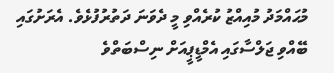މުޙައްމަދު މުއިއްޒު ކުރެއްވި މީ ދެވަނަ ދަތުރުފުޅެވެ. އެރަށުގައި ބޭއްވި ޖަލްސާގައި އެމްޑީޕީއަށް ނިސްބަތްވެ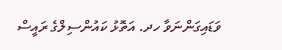ވަޑައިގަންނަވާ ހދ. އަތޮޅު ކައުންސިލްގެ ރައީސް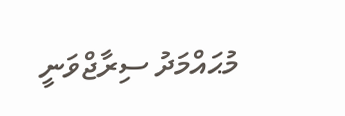މުޙައްމަދު ސިރާޖްވަނީ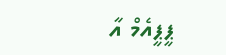ޕީޕީއެމް އާ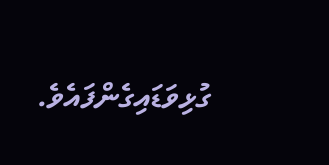ގުޅިވަޑައިގެންފައެވެ.